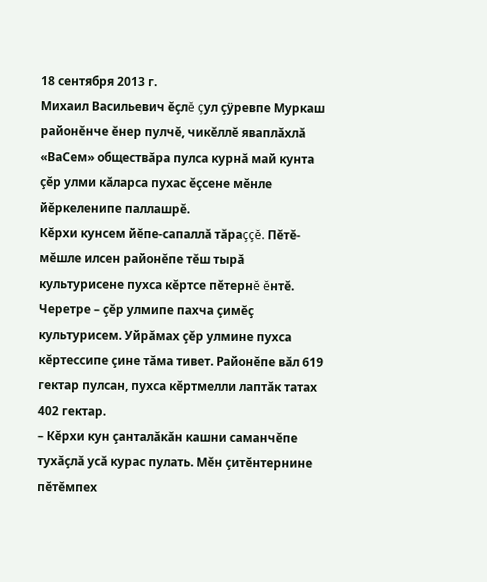18 сентября 2013 г.
Михаил Васильевич ĕçлĕ çул çÿревпе Муркаш районĕнче ĕнер пулчĕ, чикĕллĕ яваплăхлă «ВаСем» обществăра пулса курнă май кунта çĕр улми кăларса пухас ĕçсене мĕнле йĕркеленипе паллашрĕ.
Кĕрхи кунсем йĕпе-сапаллă тăраççĕ. Пĕтĕ-мĕшле илсен районĕпе тĕш тырă культурисене пухса кĕртсе пĕтернĕ ĕнтĕ. Черетре – çĕр улмипе пахча çимĕç культурисем. Уйрăмах çĕр улмине пухса кĕртессипе çине тăма тивет. Районĕпе вăл 619 гектар пулсан, пухса кĕртмелли лаптăк татах 402 гектар.
– Кĕрхи кун çанталăкăн кашни саманчĕпе тухăçлă усă курас пулать. Мĕн çитĕнтернине пĕтĕмпех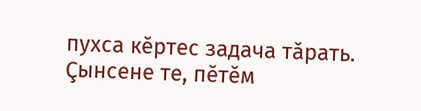пухса кĕртес задача тăрать. Çынсене те, пĕтĕм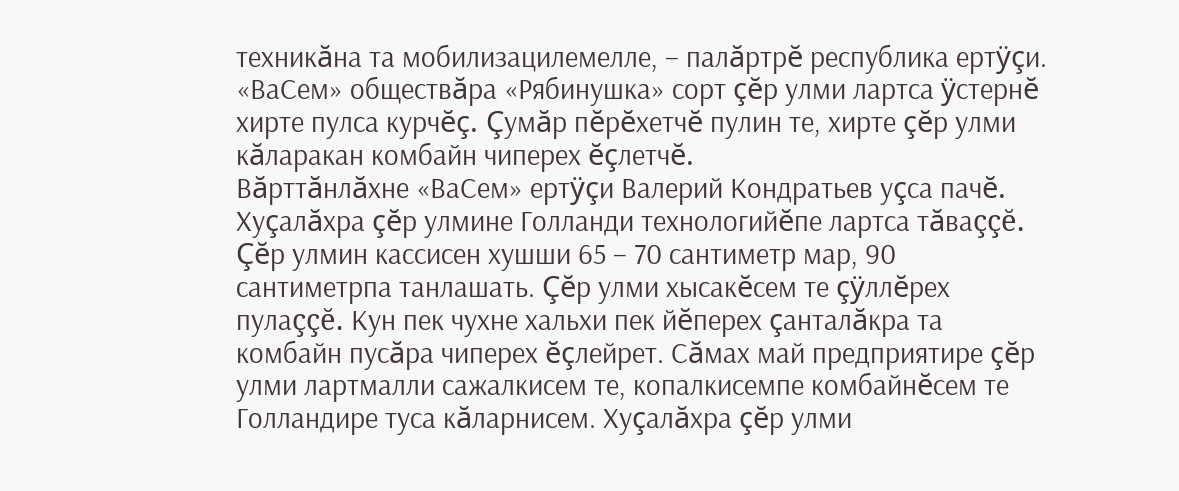техникăна та мобилизацилемелле, – палăртрĕ республика ертÿçи.
«ВаСем» обществăра «Рябинушка» сорт çĕр улми лартса ÿстернĕ хирте пулса курчĕç. Çумăр пĕрĕхетчĕ пулин те, хирте çĕр улми кăларакан комбайн чиперех ĕçлетчĕ.
Вăрттăнлăхне «ВаСем» ертÿçи Валерий Кондратьев уçса пачĕ. Хуçалăхра çĕр улмине Голланди технологийĕпе лартса тăваççĕ. Çĕр улмин кассисен хушши 65 – 70 сантиметр мар, 90 сантиметрпа танлашать. Çĕр улми хысакĕсем те çÿллĕрех пулаççĕ. Кун пек чухне хальхи пек йĕперех çанталăкра та комбайн пусăра чиперех ĕçлейрет. Сăмах май предприятире çĕр улми лартмалли сажалкисем те, копалкисемпе комбайнĕсем те Голландире туса кăларнисем. Хуçалăхра çĕр улми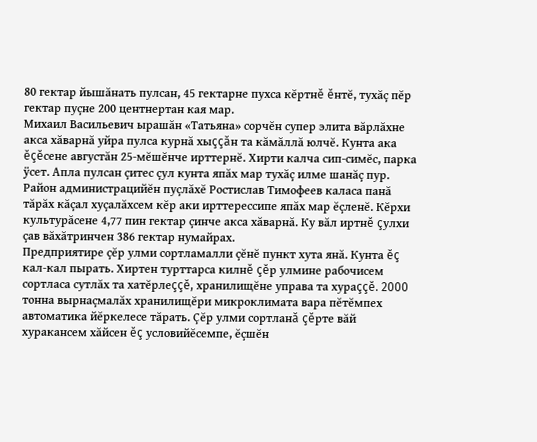80 гектар йышăнать пулсан, 45 гектарне пухса кĕртнĕ ĕнтĕ, тухăç пĕр гектар пуçне 200 центнертан кая мар.
Михаил Васильевич ырашăн «Татьяна» сорчĕн супер элита вăрлăхне акса хăварнă уйра пулса курнă хыççăн та кăмăллă юлчĕ. Кунта ака ĕçĕсене августăн 25-мĕшĕнче ирттернĕ. Хирти калча сип-симĕс, парка ÿсет. Апла пулсан çитес çул кунта япăх мар тухăç илме шанăç пур.
Район администрацийĕн пуçлăхĕ Ростислав Тимофеев каласа панă тăрăх кăçал хуçалăхсем кĕр аки ирттерессипе япăх мар ĕçленĕ. Кĕрхи культурăсене 4,77 пин гектар çинче акса хăварнă. Ку вăл иртнĕ çулхи çав вăхăтринчен 386 гектар нумайрах.
Предприятире çĕр улми сортламалли çĕнĕ пункт хута янă. Кунта ĕç кал-кал пырать. Хиртен турттарса килнĕ çĕр улмине рабочисем сортласа сутлăх та хатĕрлеççĕ, хранилищĕне управа та хураççĕ. 2000 тонна вырнаçмалăх хранилищĕри микроклимата вара пĕтĕмпех автоматика йĕркелесе тăрать. Çĕр улми сортланă çĕрте вăй хуракансем хăйсен ĕç условийĕсемпе, ĕçшĕн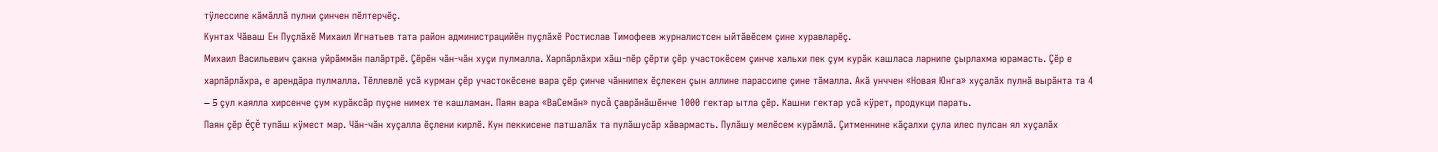тÿлессипе кăмăллă пулни çинчен пĕлтерчĕç.
Кунтах Чăваш Ен Пуçлăхĕ Михаил Игнатьев тата район администрацийĕн пуçлăхĕ Ростислав Тимофеев журналистсен ыйтăвĕсем çине хуравларĕç.
Михаил Васильевич çакна уйрăммăн палăртрĕ. Çĕрĕн чăн-чăн хуçи пулмалла. Харпăрлăхри хăш-пĕр çĕрти çĕр участокĕсем çинче хальхи пек çум курăк кашласа ларнипе çырлахма юрамасть. Çĕр е харпăрлăхра, е арендăра пулмалла. Тĕллевлĕ усă курман çĕр участокĕсене вара çĕр çинче чăннипех ĕçлекен çын аллине парассипе çине тăмалла. Акă унччен «Новая Юнга» хуçалăх пулнă вырăнта та 4 – 5 çул каялла хирсенче çум курăксăр пуçне нимех те кашламан. Паян вара «ВаСемăн» пусă çаврăнăшĕнче 1000 гектар ытла çĕр. Кашни гектар усă кÿрет, продукци парать.
Паян çĕр ĕçĕ тупăш кÿмест мар. Чăн-чăн хуçалла ĕçлени кирлĕ. Кун пеккисене патшалăх та пулăшусăр хăвармасть. Пулăшу мелĕсем курăмлă. Çитменнине кăçалхи çула илес пулсан ял хуçалăх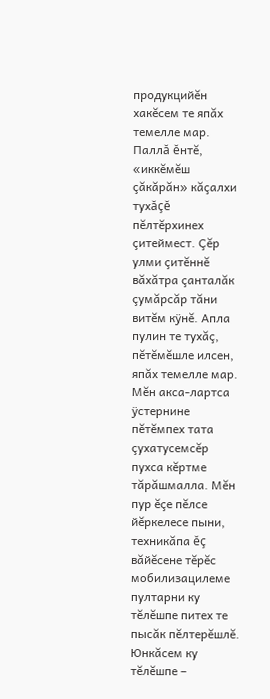продукцийĕн хакĕсем те япăх темелле мар.
Паллă ĕнтĕ, «иккĕмĕш çăкăрăн» кăçалхи тухăçĕ пĕлтĕрхинех çитеймест. Çĕр улми çитĕннĕ вăхăтра çанталăк çумăрсăр тăни витĕм кÿнĕ. Апла пулин те тухăç, пĕтĕмĕшле илсен, япăх темелле мар. Мĕн акса-лартса ÿстернине пĕтĕмпех тата çухатусемсĕр пухса кĕртме тăрăшмалла. Мĕн пур ĕçе пĕлсе йĕркелесе пыни, техникăпа ĕç вăйĕсене тĕрĕс мобилизацилеме пултарни ку тĕлĕшпе питех те пысăк пĕлтерĕшлĕ. Юнкăсем ку тĕлĕшпе –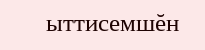ыттисемшĕн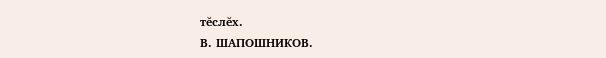тĕслĕх.
В. ШАПОШНИКОВ.